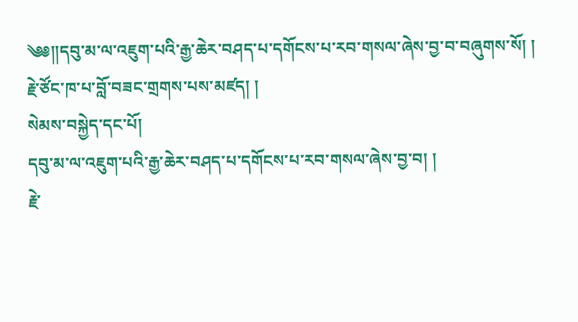༄༅།།དབུ་མ་ལ་འཇུག་པའི་རྒྱ་ཆེར་བཤད་པ་དགོངས་པ་རབ་གསལ་ཞེས་བྱ་བ་བཞུགས་སོ། །
རྗེ་ཙོང་ཁ་པ་བློ་བཟང་གྲགས་པས་མཛད། །
སེམས་བསྐྱེད་དང་པོ།
དབུ་མ་ལ་འཇུག་པའི་རྒྱ་ཆེར་བཤད་པ་དགོངས་པ་རབ་གསལ་ཞེས་བྱ་བ། །
རྗེ་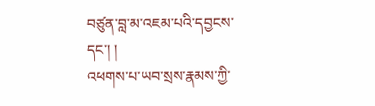བཙུན་བླ་མ་འཇམ་པའི་དབྱངས་དང་། །
འཕགས་པ་ཡབ་སྲས་རྣམས་ཀྱི་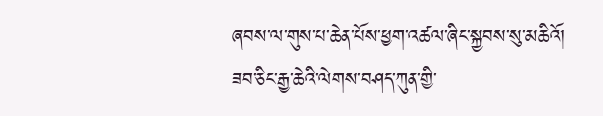ཞབས་ལ་གུས་པ་ཆེན་པོས་ཕྱག་འཚལ་ཞིང་སྐྱབས་སུ་མཆིའོ།
ཟབ་ཅིང་རྒྱ་ཆེའི་ལེགས་བཤད་ཀུན་གྱི་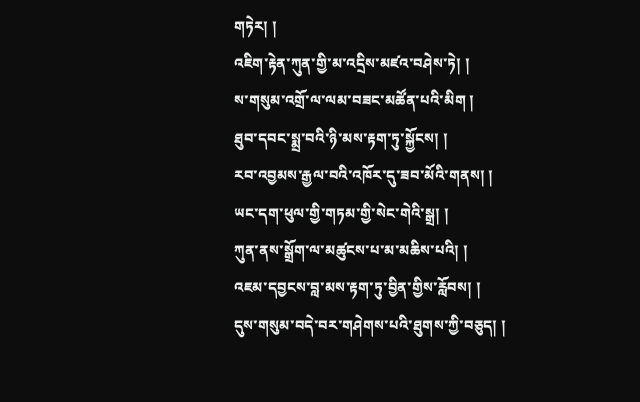གཏེར། །
འཇིག་རྟེན་ཀུན་གྱི་མ་འདྲིས་མཛའ་བཤེས་ཏེ། །
ས་གསུམ་འགྲོ་ལ་ལམ་བཟང་མཚོན་པའི་མིག །
ཐུབ་དབང་སྨྲ་བའི་ཉི་མས་རྟག་ཏུ་སྐྱོངས། །
རབ་འབྱམས་རྒྱལ་བའི་འཁོར་དུ་ཟབ་མོའི་གནས། །
ཡང་དག་ཕུལ་གྱི་གཏམ་གྱི་སེང་གེའི་སྒྲ། །
ཀུན་ནས་སྒྲོག་ལ་མཚུངས་པ་མ་མཆིས་པའི། །
འཇམ་དབྱངས་བླ་མས་རྟག་ཏུ་བྱིན་གྱིས་རློབས། །
དུས་གསུམ་བདེ་བར་གཤེགས་པའི་ཐུགས་ཀྱི་བཅུད། །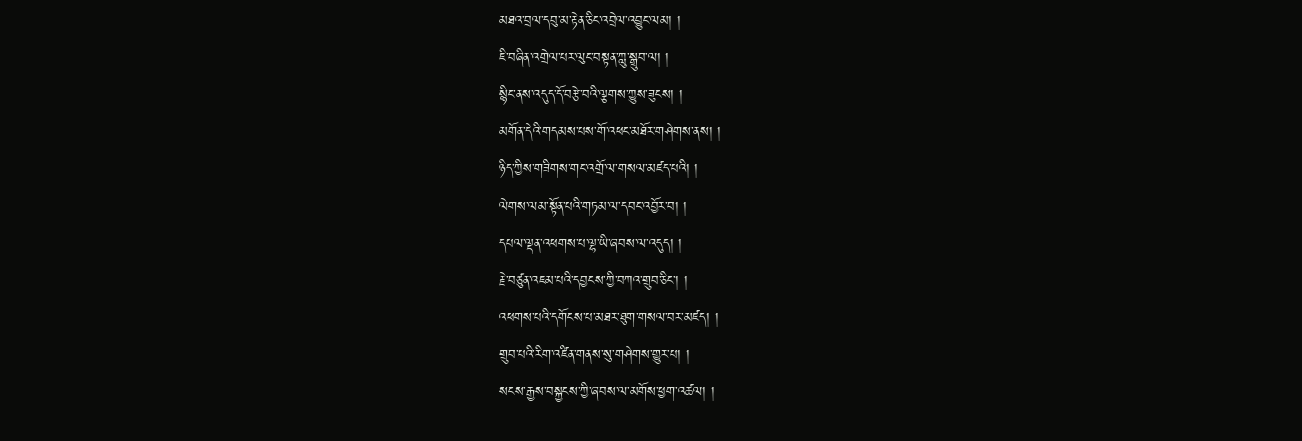མཐའ་བྲལ་དབུ་མ་རྟེན་ཅིང་འབྲེལ་འབྱུང་ལམ། །
ཇི་བཞིན་འགྲེལ་པར་ལུང་བསྟན་ཀླུ་སྒྲུབ་ལ། །
སྙིང་ནས་འདུད་དོ་བརྩེ་བའི་ལྕགས་ཀྱུས་ཟུངས། །
མགོན་དེའི་གདམས་པས་གོ་འཕང་མཐོར་གཤེགས་ནས། །
ཉིད་ཀྱིས་གཟིགས་གང་འགྲོ་ལ་གསལ་མཛད་པའི། །
ལེགས་ལམ་སྟོན་པའི་གཏམ་ལ་དབང་འབྱོར་བ། །
དཔལ་ལྡན་འཕགས་པ་ལྷ་ཡི་ཞབས་ལ་འདུད། །
རྗེ་བཙུན་འཇམ་པའི་དབྱངས་ཀྱི་བཀའ་གྲུབ་ཅིང་། །
འཕགས་པའི་དགོངས་པ་མཐར་ཐུག་གསལ་བར་མཛད། །
གྲུབ་པའི་རིག་འཛིན་གནས་སུ་གཤེགས་གྱུར་པ། །
སངས་རྒྱས་བསྐྱངས་ཀྱི་ཞབས་ལ་མགོས་ཕྱག་འཚལ། །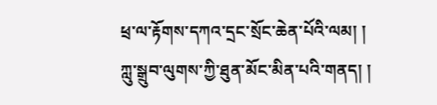ཕྲ་ལ་རྟོགས་དཀའ་དྲང་སྲོང་ཆེན་པོའི་ལམ། །
ཀླུ་སྒྲུབ་ལུགས་ཀྱི་ཐུན་མོང་མིན་པའི་གནད། །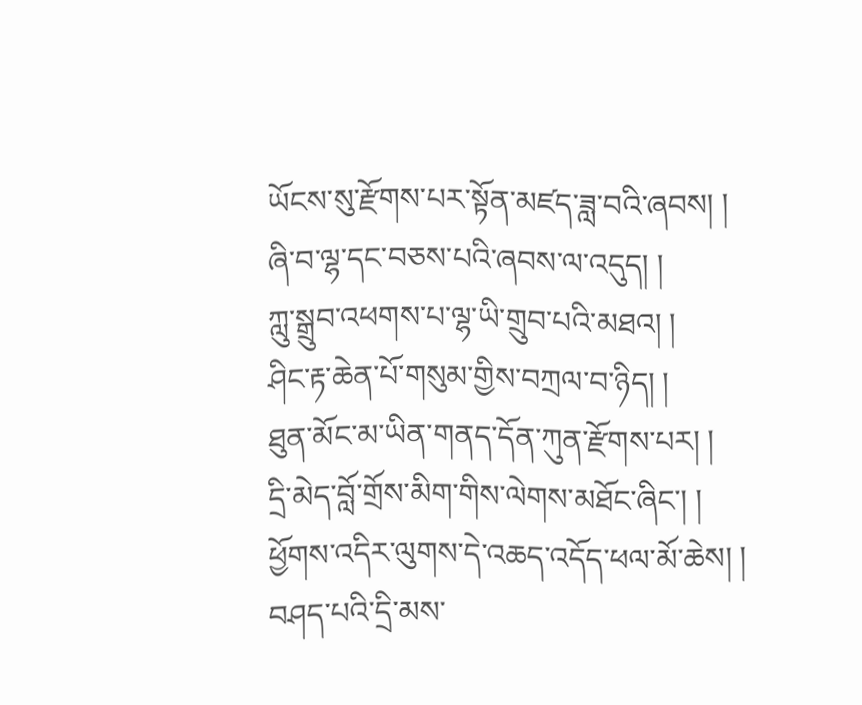ཡོངས་སུ་རྫོགས་པར་སྟོན་མཛད་ཟླ་བའི་ཞབས། །
ཞི་བ་ལྷ་དང་བཅས་པའི་ཞབས་ལ་འདུད། །
ཀླུ་སྒྲུབ་འཕགས་པ་ལྷ་ཡི་གྲུབ་པའི་མཐའ། །
ཤིང་རྟ་ཆེན་པོ་གསུམ་གྱིས་བཀྲལ་བ་ཉིད། །
ཐུན་མོང་མ་ཡིན་གནད་དོན་ཀུན་རྫོགས་པར། །
དྲི་མེད་བློ་གྲོས་མིག་གིས་ལེགས་མཐོང་ཞིང་། །
ཕྱོགས་འདིར་ལུགས་དེ་འཆད་འདོད་ཕལ་མོ་ཆེས། །
བཤད་པའི་དྲི་མས་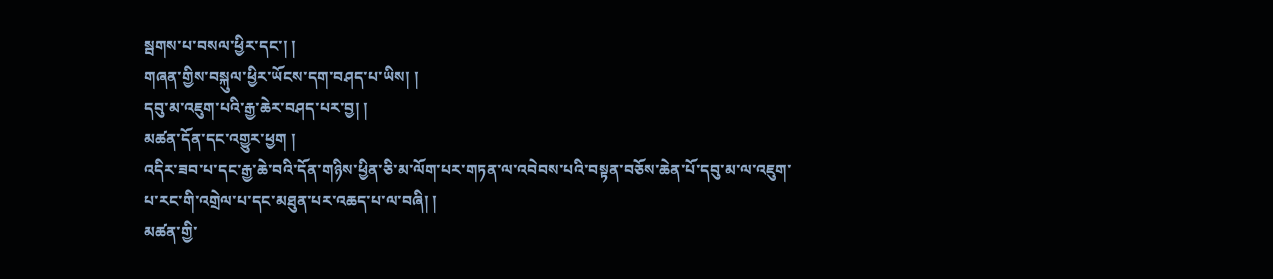སྦགས་པ་བསལ་ཕྱིར་དང་། །
གཞན་གྱིས་བསྐུལ་ཕྱིར་ཡོངས་དག་བཤད་པ་ཡིས། །
དབུ་མ་འཇུག་པའི་རྒྱ་ཆེར་བཤད་པར་བྱ། །
མཚན་དོན་དང་འགྱུར་ཕྱག །
འདིར་ཟབ་པ་དང་རྒྱ་ཆེ་བའི་དོན་གཉིས་ཕྱིན་ཅི་མ་ལོག་པར་གཏན་ལ་འབེབས་པའི་བསྟན་བཅོས་ཆེན་པོ་དབུ་མ་ལ་འཇུག་པ་རང་གི་འགྲེལ་པ་དང་མཐུན་པར་འཆད་པ་ལ་བཞི། །
མཚན་གྱི་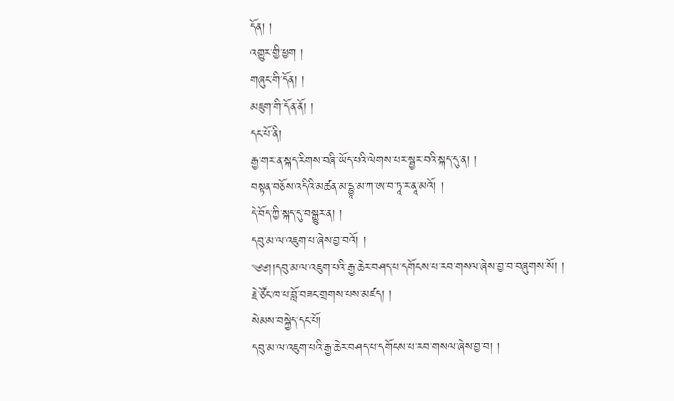དོན། །
འགྱུར་གྱི་ཕྱག །
གཞུང་གི་དོན། །
མཇུག་གི་དོན་ནོ། །
དང་པོ་ནི།
རྒྱ་གར་ན་སྐད་རིགས་བཞི་ཡོད་པའི་ལེགས་པར་སྦྱར་བའི་སྐད་དུ་ན། །
བསྟན་བཅོས་འདིའི་མཚན་མ་དྷྱཱ་མ་ཀ་ཨ་བ་ཏཱ་ར་ནཱ་མའོ། །
དེ་བོད་ཀྱི་སྐད་དུ་བསྒྱུར་ན། །
དབུ་མ་ལ་འཇུག་པ་ཞེས་བྱ་བའོ། །
༄༅།།དབུ་མ་ལ་འཇུག་པའི་རྒྱ་ཆེར་བཤད་པ་དགོངས་པ་རབ་གསལ་ཞེས་བྱ་བ་བཞུགས་སོ། །
རྗེ་ཙོང་ཁ་པ་བློ་བཟང་གྲགས་པས་མཛད། །
སེམས་བསྐྱེད་དང་པོ།
དབུ་མ་ལ་འཇུག་པའི་རྒྱ་ཆེར་བཤད་པ་དགོངས་པ་རབ་གསལ་ཞེས་བྱ་བ། །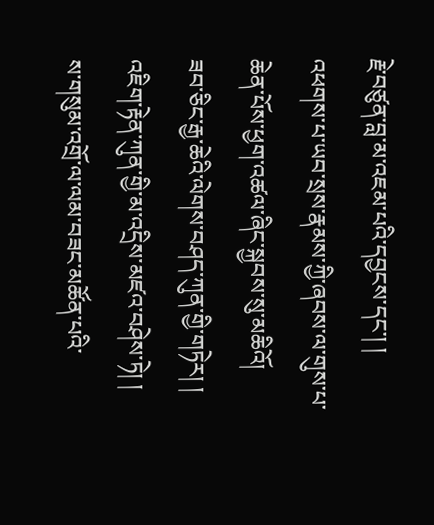རྗེ་བཙུན་བླ་མ་འཇམ་པའི་དབྱངས་དང་། །
འཕགས་པ་ཡབ་སྲས་རྣམས་ཀྱི་ཞབས་ལ་གུས་པ་ཆེན་པོས་ཕྱག་འཚལ་ཞིང་སྐྱབས་སུ་མཆིའོ།
ཟབ་ཅིང་རྒྱ་ཆེའི་ལེགས་བཤད་ཀུན་གྱི་གཏེར། །
འཇིག་རྟེན་ཀུན་གྱི་མ་འདྲིས་མཛའ་བཤེས་ཏེ། །
ས་གསུམ་འགྲོ་ལ་ལམ་བཟང་མཚོན་པའི་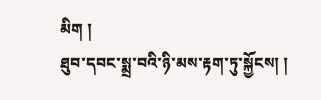མིག །
ཐུབ་དབང་སྨྲ་བའི་ཉི་མས་རྟག་ཏུ་སྐྱོངས། །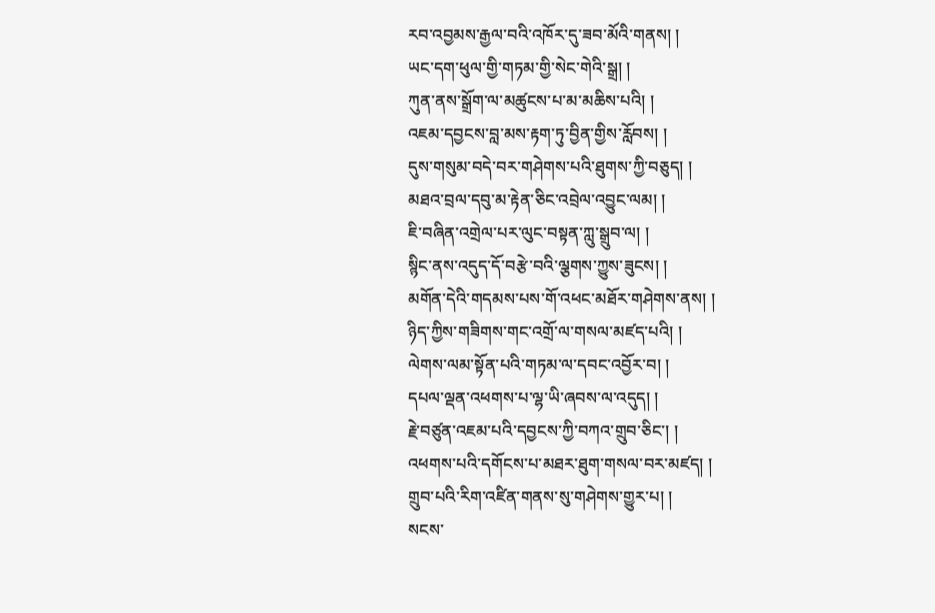རབ་འབྱམས་རྒྱལ་བའི་འཁོར་དུ་ཟབ་མོའི་གནས། །
ཡང་དག་ཕུལ་གྱི་གཏམ་གྱི་སེང་གེའི་སྒྲ། །
ཀུན་ནས་སྒྲོག་ལ་མཚུངས་པ་མ་མཆིས་པའི། །
འཇམ་དབྱངས་བླ་མས་རྟག་ཏུ་བྱིན་གྱིས་རློབས། །
དུས་གསུམ་བདེ་བར་གཤེགས་པའི་ཐུགས་ཀྱི་བཅུད། །
མཐའ་བྲལ་དབུ་མ་རྟེན་ཅིང་འབྲེལ་འབྱུང་ལམ། །
ཇི་བཞིན་འགྲེལ་པར་ལུང་བསྟན་ཀླུ་སྒྲུབ་ལ། །
སྙིང་ནས་འདུད་དོ་བརྩེ་བའི་ལྕགས་ཀྱུས་ཟུངས། །
མགོན་དེའི་གདམས་པས་གོ་འཕང་མཐོར་གཤེགས་ནས། །
ཉིད་ཀྱིས་གཟིགས་གང་འགྲོ་ལ་གསལ་མཛད་པའི། །
ལེགས་ལམ་སྟོན་པའི་གཏམ་ལ་དབང་འབྱོར་བ། །
དཔལ་ལྡན་འཕགས་པ་ལྷ་ཡི་ཞབས་ལ་འདུད། །
རྗེ་བཙུན་འཇམ་པའི་དབྱངས་ཀྱི་བཀའ་གྲུབ་ཅིང་། །
འཕགས་པའི་དགོངས་པ་མཐར་ཐུག་གསལ་བར་མཛད། །
གྲུབ་པའི་རིག་འཛིན་གནས་སུ་གཤེགས་གྱུར་པ། །
སངས་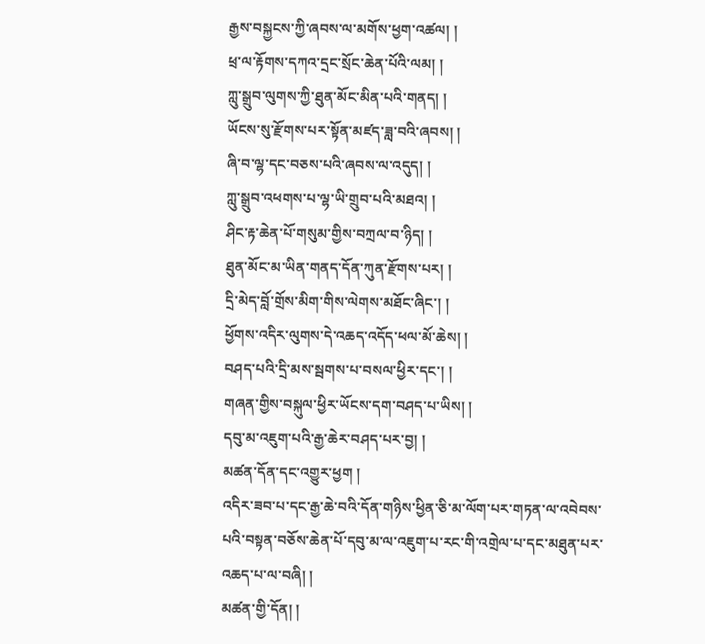རྒྱས་བསྐྱངས་ཀྱི་ཞབས་ལ་མགོས་ཕྱག་འཚལ། །
ཕྲ་ལ་རྟོགས་དཀའ་དྲང་སྲོང་ཆེན་པོའི་ལམ། །
ཀླུ་སྒྲུབ་ལུགས་ཀྱི་ཐུན་མོང་མིན་པའི་གནད། །
ཡོངས་སུ་རྫོགས་པར་སྟོན་མཛད་ཟླ་བའི་ཞབས། །
ཞི་བ་ལྷ་དང་བཅས་པའི་ཞབས་ལ་འདུད། །
ཀླུ་སྒྲུབ་འཕགས་པ་ལྷ་ཡི་གྲུབ་པའི་མཐའ། །
ཤིང་རྟ་ཆེན་པོ་གསུམ་གྱིས་བཀྲལ་བ་ཉིད། །
ཐུན་མོང་མ་ཡིན་གནད་དོན་ཀུན་རྫོགས་པར། །
དྲི་མེད་བློ་གྲོས་མིག་གིས་ལེགས་མཐོང་ཞིང་། །
ཕྱོགས་འདིར་ལུགས་དེ་འཆད་འདོད་ཕལ་མོ་ཆེས། །
བཤད་པའི་དྲི་མས་སྦགས་པ་བསལ་ཕྱིར་དང་། །
གཞན་གྱིས་བསྐུལ་ཕྱིར་ཡོངས་དག་བཤད་པ་ཡིས། །
དབུ་མ་འཇུག་པའི་རྒྱ་ཆེར་བཤད་པར་བྱ། །
མཚན་དོན་དང་འགྱུར་ཕྱག །
འདིར་ཟབ་པ་དང་རྒྱ་ཆེ་བའི་དོན་གཉིས་ཕྱིན་ཅི་མ་ལོག་པར་གཏན་ལ་འབེབས་པའི་བསྟན་བཅོས་ཆེན་པོ་དབུ་མ་ལ་འཇུག་པ་རང་གི་འགྲེལ་པ་དང་མཐུན་པར་འཆད་པ་ལ་བཞི། །
མཚན་གྱི་དོན། །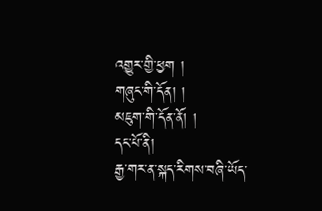འགྱུར་གྱི་ཕྱག །
གཞུང་གི་དོན། །
མཇུག་གི་དོན་ནོ། །
དང་པོ་ནི།
རྒྱ་གར་ན་སྐད་རིགས་བཞི་ཡོད་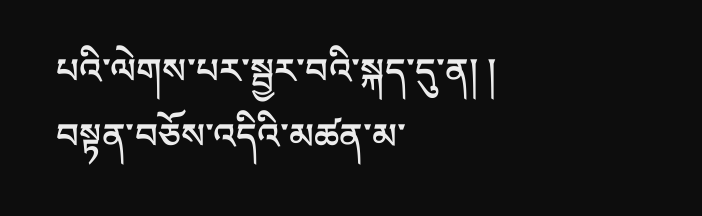པའི་ལེགས་པར་སྦྱར་བའི་སྐད་དུ་ན། །
བསྟན་བཅོས་འདིའི་མཚན་མ་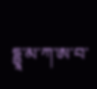དྷྱཱ་མ་ཀ་ཨ་བ་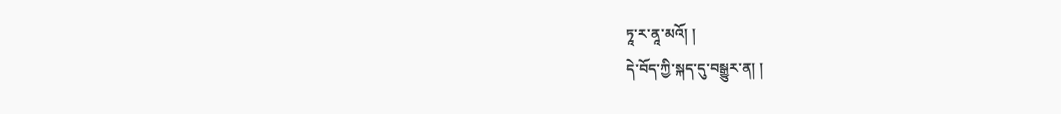ཏཱ་ར་ནཱ་མའོ། །
དེ་བོད་ཀྱི་སྐད་དུ་བསྒྱུར་ན། །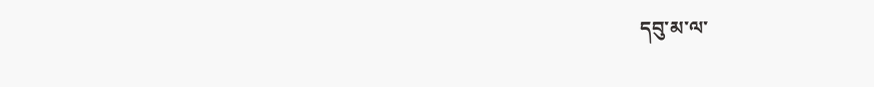དབུ་མ་ལ་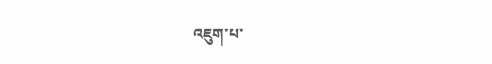འཇུག་པ་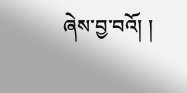ཞེས་བྱ་བའོ། །